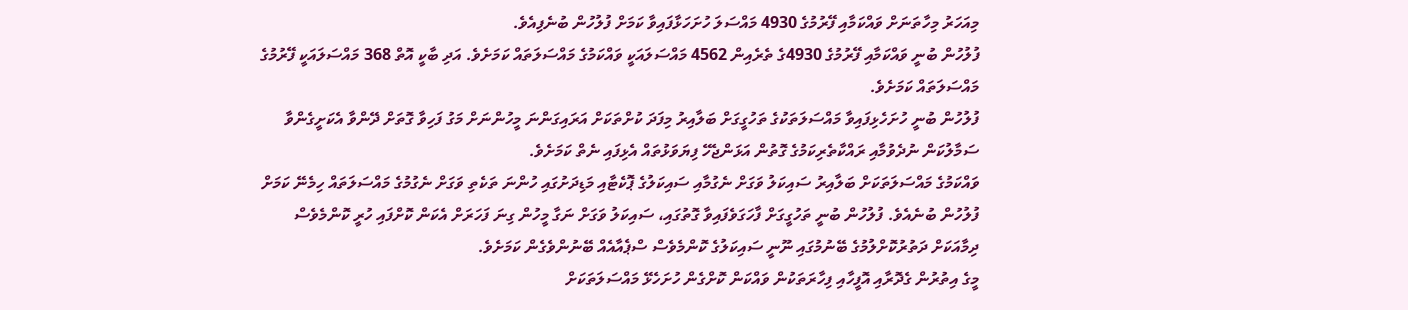މިއަހަރު މިހާތަނަށް ވައްކަމާއި ފޭރުމުގެ 4930 މައްސަލަ ހުށަހަޅާފައިވާ ކަމަށް ފުލުހުން ބުނެފިއެވެ.
ފުލުހުން ބުނީ ވައްކަމާއި ފޭރުމުގެ 4930ގެ ތެރެއިން 4562 މައްސަލައަކީ ވައްކަމުގެ މައްސަލަތައް ކަމަށެވެ. އަދި ބާކީ އޮތް 368 މައްސަލައަކީ ފޭރުމުގެ މައްސަލަތައް ކަމަށެވެ.
ފުލުހުން ބުނީ ހުށަހެޅިފައިވާ މައްސަލަތަކުގެ ތަހުގީގަށް ބަލާއިރު މިފަދަ ކުށްތަކަށް އަރައިގަންނަ މީހުންނަށް މަގު ފަހިވާ ގޮތަށް ދޭންވާ އެކަށީގެންވާ ސަމާލުކަން ނުދެވުމާއި ރައްކާތެރިކަމުގެ ގޮތުން އަޅަންޖެހޭ ފިޔަވަޅުތައް އެޅިފައި ނެތް ކަމަށެވެ.
ވައްކަމުގެ މައްސަލަތަކަށް ބަލާއިރު ސައިކަލު ވަގަށް ނެގުމާއި ސައިކަލުގެ ޕޮކެޓާއި މަޑިދަށުގައި ހުންނަ ތަކެތި ވަގަށް ނެގުމުގެ މައްސަލަތައް ހިމެނޭ ކަމަށް ފުލުހުން ބުނެއެވެ. ފުލުހުން ބުނީ ތަހުގީގަށް ފާހަގަވެފައިވާ ގޮތުގައި، ސައިކަލު ވަގަށް ނަގާ މީހުން ގިނަ ފަހަރަށް އެކަން ކޮށްފައި ހުރީ ކޮންމެވެސް ދިމާއަކަށް ދަތުރުކޮށްލުމުގެ ބޭނުމުގައި ނޫނީ ސައިކަލުގެ ކޮންމެވެސް ސްޕެއާއެއް ބޭނުންވެގެން ކަމަށެވެ.
މީގެ އިތުރުން ގެދޮރާއި އޮފީހާއި ފިހާރަތަކުން ވައްކަން ކޮށްގެން ހުށަހެޅޭ މައްސަލަތަކަށް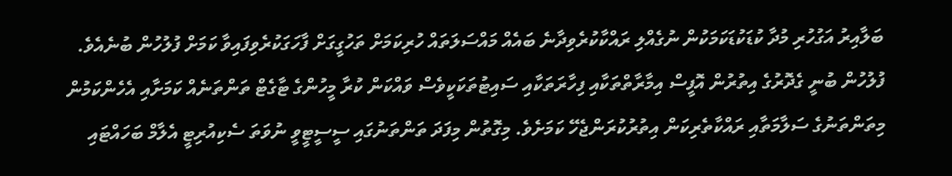ބަލާއިރު އަގުހުރި މުދާ ކުޑަކުޑަކަމަކުން ނުގެއްލި ރައްކާކުރެވިދާނެ ބައެއް މައްސަލަތައް ހުރިކަމަށް ތަހުގީގަށް ފާހަގަކުރެވިފައިވާ ކަމަށް ފުލުހުން ބުނެއެވެ.
ފުލުހުން ބުނީ ގެދޮރުގެ އިތުރުން އޮފީސް އިމާރާތްތަކާއި ފިހާރަތަކާއި ސައިޓުތަކަކީވެސް ވައްކަން ކުރާ މީހުންގެ ޓާގެޓް ތަންތަނެއް ކަމަށާއި އެހެންކަމުން މިތަންތަނުގެ ސަލާމަތާއި ރައްކާތެރިކަން އިތުރުކުރަންޖެހޭ ކަމަށެވެ. މިގޮތުން މިފަދަ ތަންތަނުގައި ސީސީޓީވީ ނުވަތަ ސެކިއުރިޓީ އެލާމް ބަހައްޓައި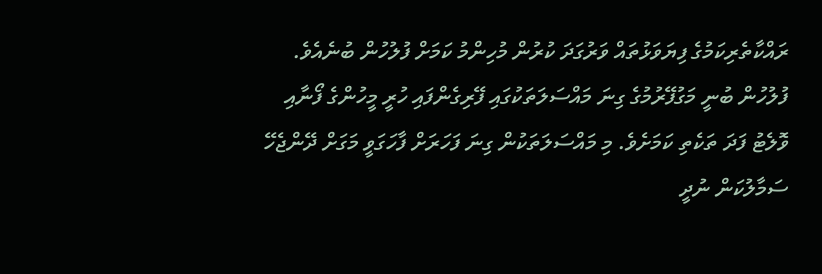ރައްކާތެރިކަމުގެ ފިޔަވަޅުތައް ވަރުގަދަ ކުރުން މުހިންމު ކަމަށް ފުލުހުން ބުނެއެވެ.
ފުލުހުން ބުނީ މަގުފޭރުމުގެ ގިނަ މައްސަލަތަކުގައި ފޭރިގެންފައި ހުރީ މީހުންގެ ފޯނާއި ވޮލެޓު ފަދަ ތަކެތި ކަމަށެވެ. މި މައްސަލަތަކުން ގިނަ ފަހަރަށް ފާހަގަވީ މަގަށް ދޭންޖެހޭ ސަމާލުކަން ނުދީ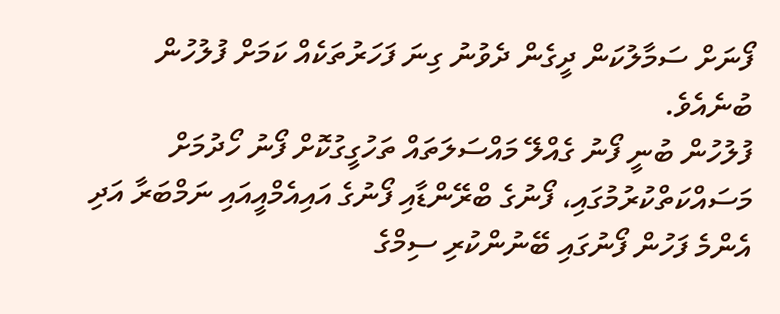ފޯނަށް ސަމާލުކަން ދީގެން ދެވުނު ގިނަ ފަހަރުތަކެއް ކަމަށް ފުލުހުން ބުނެއެވެ.
ފުލުހުން ބުނީ ފޯނު ގެއްލޭ މައްސަލަތައް ތަހުގީގުކޮށް ފޯނު ހޯދުމަށް މަސައްކަތްކުރުމުގައި، ފޯނުގެ ބްރޭންޑާއި ފޯނުގެ އައިއެމްއީއައި ނަމްބަރާ އަދި އެންމެ ފަހުން ފޯނުގައި ބޭނުންކުރި ސިމްގެ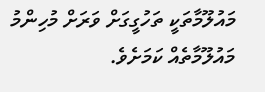މައުލޫމާތަކީ ތަހުގީގަށް ވަރަށް މުހިންމު މައުލޫމާތެއް ކަމަށެވެ.